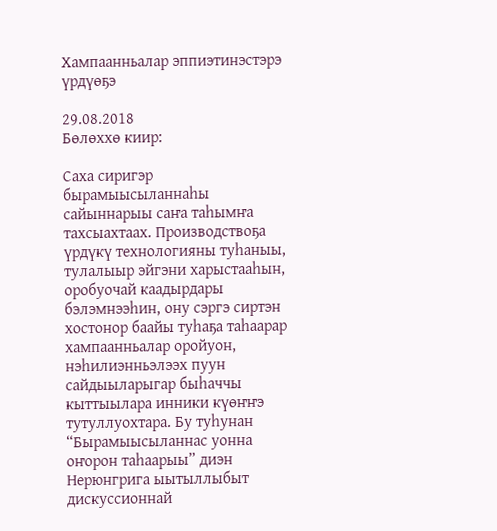Хампаанньалар эппиэтинэстэрэ үрдүөҕэ

29.08.2018
Бөлөххө киир:

Саха сиригэр бырамыысыланнаһы сайыннарыы саҥа таһымҥа тахсыахтаах. Производствоҕа үрдүкү технологияны туһаныы, тулалыыр эйгэни харыстааһын, оробуочай каадырдары бэлэмнээһин, ону сэргэ сиртэн хостонор баайы туһаҕа таһаарар хампаанньалар оройуон, нэһилиэнньэлээх пуун сайдыыларыгар быһаччы кыттыылара инники күөҥҥэ тутуллуохтара. Бу туһунан “Бырамыысыланнас уонна оҥорон таһаарыы” диэн Нерюнгрига ыытыллыбыт дискуссионнай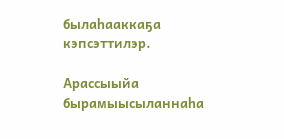былаһааккаҕа кэпсэттилэр.

Арассыыйа бырамыысыланнаһа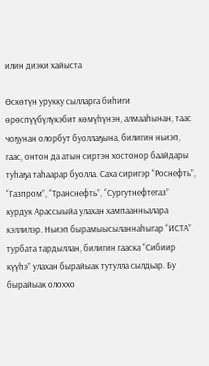илин диэки хайыста

Өскөтүн урукку сылларга биһиги өрөспүүбүлүкэбит көмүһүнэн, алмааһынан, таас чоҕунан олорбут буоллаҕына, билигин ньиэп, гаас, онтон да атын сиртэн хостонор баайдары туһаҕа таһаарар буолла. Саха сиригэр “Роснефть”, “Газпром”, “Транснефть”, “Сургутнефтегаз” курдук Арассыыйа улахан хампаанньалара кэллилэр. Ньиэп бырамыысыланнаһыгар “ИСТА” турбата тардыллан, билигин гааска “Сибиир күүһэ” улахан бырайыак тутулла сылдьар. Бу бырайыак олоххо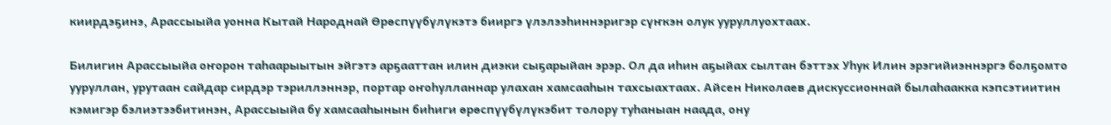киирдэҕинэ, Арассыыйа уонна Кытай Народнай Өрөспүүбүлүкэтэ бииргэ үлэлээһиннэригэр сүҥкэн олук ууруллуохтаах.

Билигин Арассыыйа оҥорон таһаарыытын эйгэтэ арҕааттан илин диэки сыҕарыйан эрэр. Ол да иһин аҕыйах сылтан бэттэх Уһук Илин эрэгийиэннэргэ болҕомто ууруллан, урутаан сайдар сирдэр тэриллэннэр, портар оҥоһулланнар улахан хамсааһын тахсыахтаах. Айсен Николаев дискуссионнай былаһаакка кэпсэтиитин кэмигэр бэлиэтээбитинэн, Арассыыйа бу хамсааһынын биһиги өрөспүүбүлүкэбит толору туһаныан наада, ону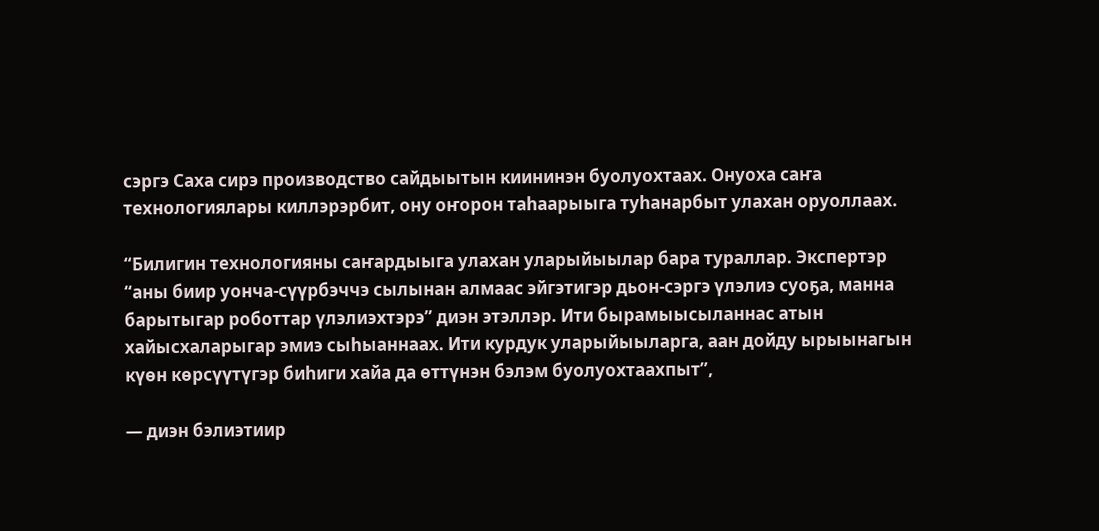сэргэ Саха сирэ производство сайдыытын киининэн буолуохтаах. Онуоха саҥа технологиялары киллэрэрбит, ону оҥорон таһаарыыга туһанарбыт улахан оруоллаах.

“Билигин технологияны саҥардыыга улахан уларыйыылар бара тураллар. Экспертэр “аны биир уонча-сүүрбэччэ сылынан алмаас эйгэтигэр дьон-сэргэ үлэлиэ суоҕа, манна барытыгар роботтар үлэлиэхтэрэ” диэн этэллэр. Ити бырамыысыланнас атын хайысхаларыгар эмиэ сыһыаннаах. Ити курдук уларыйыыларга, аан дойду ырыынагын күөн көрсүүтүгэр биһиги хайа да өттүнэн бэлэм буолуохтаахпыт”,

— диэн бэлиэтиир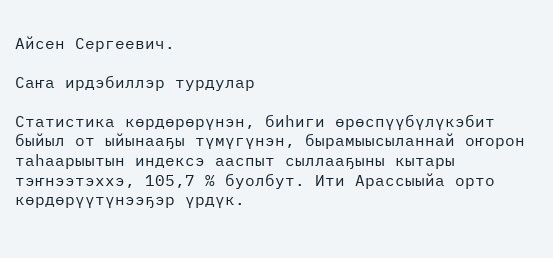Айсен Сергеевич.

Саҥа ирдэбиллэр турдулар

Статистика көрдөрөрүнэн, биһиги өрөспүүбүлүкэбит быйыл от ыйынааҕы түмүгүнэн, бырамыысыланнай оҥорон таһаарыытын индексэ ааспыт сыллааҕыны кытары тэҥнээтэххэ, 105,7 % буолбут. Ити Арассыыйа орто көрдөрүүтүнээҕэр үрдүк.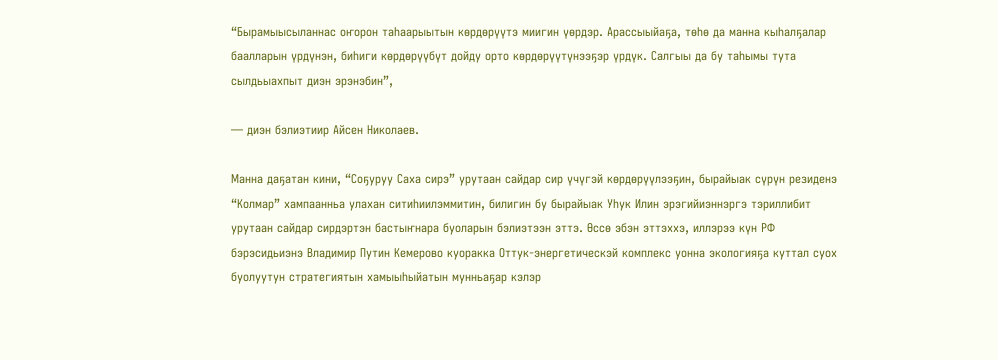“Бырамыысыланнас оҥорон таһаарыытын көрдөрүүтэ миигин үөрдэр. Арассыыйаҕа, төһө да манна кыһалҕалар баалларын үрдүнэн, биһиги көрдөрүүбүт дойду орто көрдөрүүтүнээҕэр үрдүк. Салгыы да бу таһымы тута сылдьыахпыт диэн эрэнэбин”,

— диэн бэлиэтиир Айсен Николаев.

Манна даҕатан кини, “Соҕуруу Саха сирэ” урутаан сайдар сир үчүгэй көрдөрүүлээҕин, бырайыак сүрүн резиденэ “Колмар” хампаанньа улахан ситиһиилэммитин, билигин бу бырайыак Уһук Илин эрэгийиэннэргэ тэриллибит урутаан сайдар сирдэртэн бастыҥнара буоларын бэлиэтээн эттэ. Өссө эбэн эттэххэ, иллэрээ күн РФ бэрэсидьиэнэ Владимир Путин Кемерово куоракка Оттук-энергетическэй комплекс уонна экологияҕа куттал суох буолуутун стратегиятын хамыыһыйатын мунньаҕар кэлэр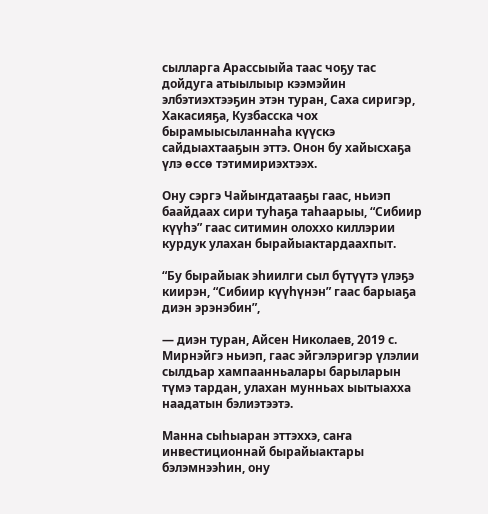сылларга Арассыыйа таас чоҕу тас дойдуга атыылыыр кээмэйин элбэтиэхтээҕин этэн туран, Саха сиригэр, Хакасияҕа, Кузбасска чох бырамыысыланнаһа күүскэ сайдыахтааҕын эттэ. Онон бу хайысхаҕа үлэ өссө тэтимириэхтээх.

Ону сэргэ Чайыҥдатааҕы гаас, ньиэп баайдаах сири туһаҕа таһаарыы, “Сибиир күүһэ” гаас ситимин олоххо киллэрии курдук улахан бырайыактардаахпыт.

“Бу бырайыак эһиилги сыл бүтүүтэ үлэҕэ киирэн, “Сибиир күүһүнэн” гаас барыаҕа диэн эрэнэбин”,

— диэн туран, Айсен Николаев, 2019 с. Мирнэйгэ ньиэп, гаас эйгэлэригэр үлэлии сылдьар хампаанньалары барыларын түмэ тардан, улахан мунньах ыытыахха наадатын бэлиэтээтэ.

Манна сыһыаран эттэххэ, саҥа инвестиционнай бырайыактары бэлэмнээһин, ону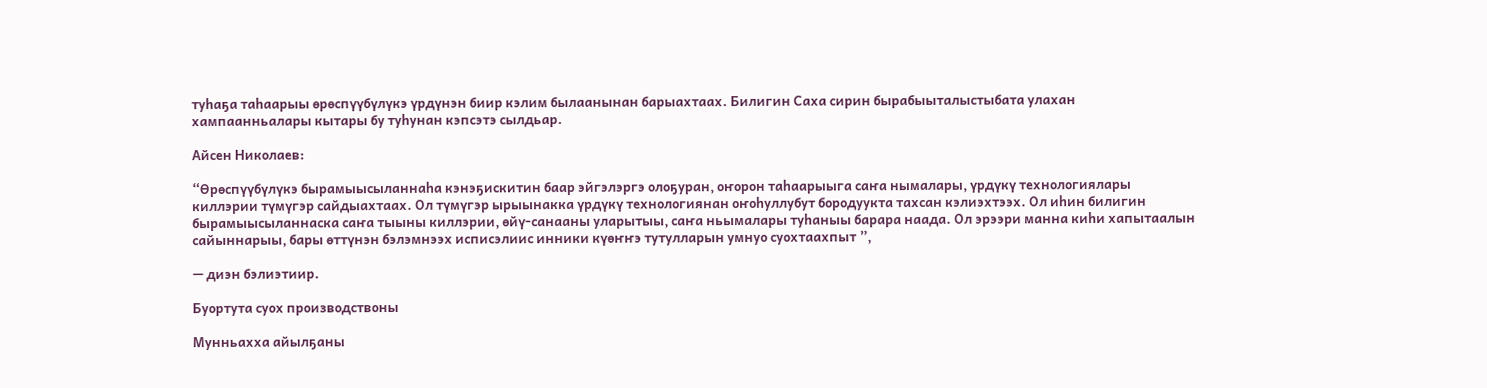туһаҕа таһаарыы өрөспүүбүлүкэ үрдүнэн биир кэлим былаанынан барыахтаах. Билигин Саха сирин бырабыыталыстыбата улахан хампаанньалары кытары бу туһунан кэпсэтэ сылдьар.

Айсен Николаев:

“Өрөспүүбүлүкэ бырамыысыланнаһа кэнэҕискитин баар эйгэлэргэ олоҕуран, оҥорон таһаарыыга саҥа нымалары, үрдүкү технологиялары киллэрии түмүгэр сайдыахтаах. Ол түмүгэр ырыынакка үрдүкү технологиянан оҥоһуллубут бородуукта тахсан кэлиэхтээх. Ол иһин билигин бырамыысыланнаска саҥа тыыны киллэрии, өйү-санааны уларытыы, саҥа ньымалары туһаныы барара наада. Ол эрээри манна киһи хапытаалын сайыннарыы, бары өттүнэн бэлэмнээх исписэлиис инники күөҥҥэ тутулларын умнуо суохтаахпыт ”,

— диэн бэлиэтиир.

Буортута суох производствоны

Мунньахха айылҕаны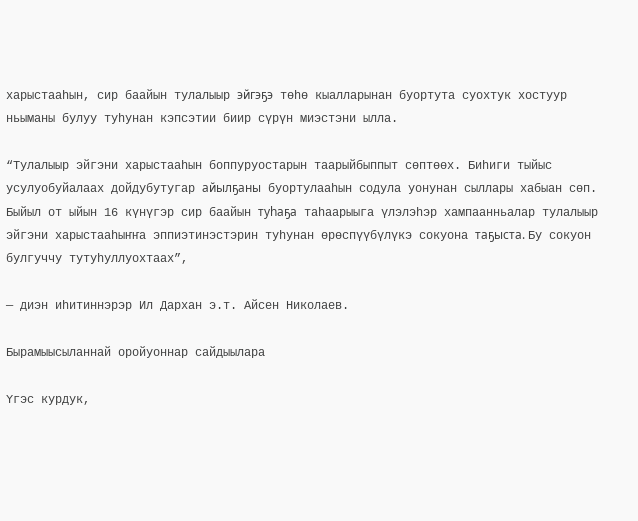харыстааһын, сир баайын тулалыыр эйгэҕэ төһө кыалларынан буортута суохтук хостуур ньыманы булуу туһунан кэпсэтии биир сүрүн миэстэни ылла.

“Тулалыыр эйгэни харыстааһын боппуруостарын таарыйбыппыт сөптөөх. Биһиги тыйыс усулуобуйалаах дойдубутугар айылҕаны буортулааһын содула уонунан сыллары хабыан сөп. Быйыл от ыйын 16 күнүгэр сир баайын туһаҕа таһаарыыга үлэлэһэр хампаанньалар тулалыыр эйгэни харыстааһыҥҥа эппиэтинэстэрин туһунан өрөспүүбүлүкэ сокуона таҕыста. Бу сокуон булгуччу тутуһуллуохтаах”,

— диэн иһитиннэрэр Ил Дархан э.т. Айсен Николаев.

Бырамыысыланнай оройуоннар сайдыылара

Үгэс курдук,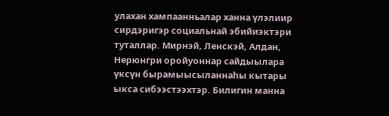улахан хампаанньалар ханна үлэлиир сирдэригэр социальнай эбийиэктэри туталлар. Мирнэй, Ленскэй, Алдан, Нерюнгри оройуоннар сайдыылара үксүн бырамыысыланнаһы кытары ыкса сибээстээхтэр. Билигин манна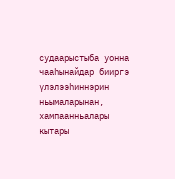судаарыстыба уонна чааһынайдар бииргэ үлэлээһиннэрин ньымаларынан, хампаанньалары кытары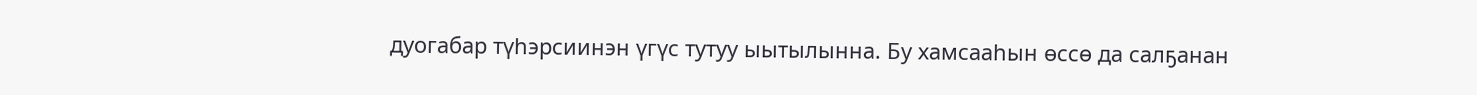дуогабар түһэрсиинэн үгүс тутуу ыытылынна. Бу хамсааһын өссө да салҕанан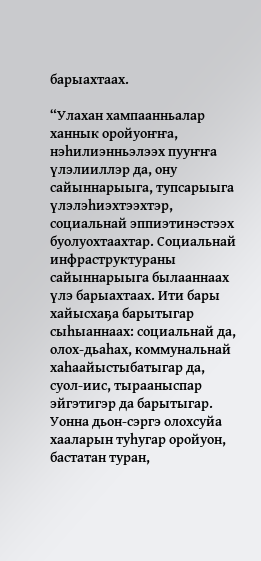барыахтаах.

“Улахан хампаанньалар ханнык оройуоҥҥа, нэһилиэнньэлээх пууҥҥа үлэлииллэр да, ону сайыннарыыга, тупсарыыга үлэлэһиэхтээхтэр, социальнай эппиэтинэстээх буолуохтаахтар. Социальнай инфраструктураны сайыннарыыга былааннаах үлэ барыахтаах. Ити бары хайысхаҕа барытыгар сыһыаннаах: социальнай да, олох-дьаһах, коммунальнай хаһаайыстыбатыгар да, суол-иис, тырааныспар эйгэтигэр да барытыгар. Уонна дьон-сэргэ олохсуйа хааларын туһугар оройуон, бастатан туран,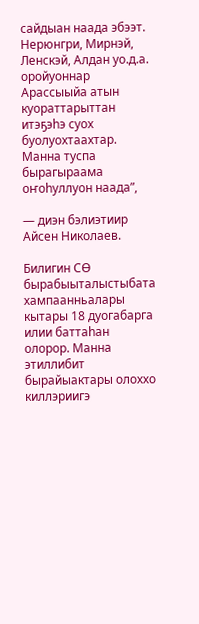сайдыан наада эбээт. Нерюнгри, Мирнэй, Ленскэй, Алдан уо.д.а. оройуоннар Арассыыйа атын куораттарыттан итэҕэһэ суох буолуохтаахтар. Манна туспа бырагыраама оҥоһуллуон наада”,

— диэн бэлиэтиир Айсен Николаев.

Билигин СӨ бырабыыталыстыбата хампаанньалары кытары 18 дуогабарга илии баттаһан олорор. Манна этиллибит бырайыактары олоххо киллэриигэ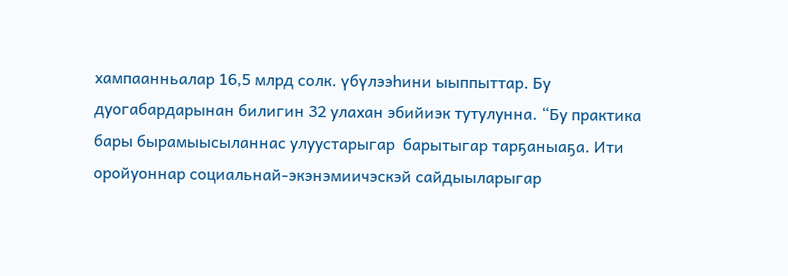хампаанньалар 16,5 млрд солк. үбүлээһини ыыппыттар. Бу дуогабардарынан билигин 32 улахан эбийиэк тутулунна. “Бу практика бары бырамыысыланнас улуустарыгар  барытыгар тарҕаныаҕа. Ити оройуоннар социальнай-экэнэмиичэскэй сайдыыларыгар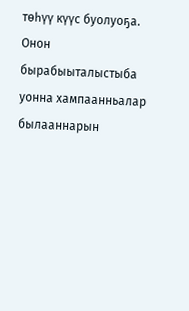төһүү күүс буолуоҕа. Онон бырабыыталыстыба уонна хампаанньалар былааннарын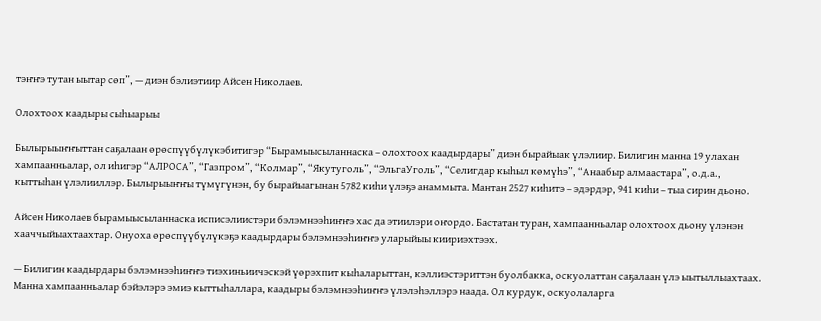тэҥҥэ тутан ыытар сөп”, — диэн бэлиэтиир Айсен Николаев.

Олохтоох каадыры сыһыарыы

Былырыыҥҥыттан саҕалаан өрөспүүбүлүкэбитигэр “Бырамыысыланнаска – олохтоох каадырдары” диэн бырайыак үлэлиир. Билигин манна 19 улахан хампаанньалар, ол иһигэр “АЛРОСА”, “Газпром”, “Колмар”, “Якутуголь”, “ЭльгаУголь”, “Селигдар кыһыл көмүһэ”, “Анаабыр алмаастара”, о.д.а., кыттыһан үлэлииллэр. Былырыыҥҥы түмүгүнэн, бу бырайыагынан 5782 киһи үлэҕэ анаммыта. Мантан 2527 киһитэ – эдэрдэр, 941 киһи – тыа сирин дьоно.

Айсен Николаев бырамыысыланнаска исписэлиистэри бэлэмнээһиҥҥэ хас да этиилэри оҥордо. Бастатан туран, хампаанньалар олохтоох дьону үлэнэн хааччыйыахтаахтар. Онуоха өрөспүүбүлүкэҕэ каадырдары бэлэмнээһиҥҥэ уларыйыы киириэхтээх.

— Билигин каадырдары бэлэмнээһиҥҥэ тиэхиньиичэскэй үөрэхпит кыһаларыттан, кэллиэстэриттэн буолбакка, оскуолаттан саҕалаан үлэ ыытыллыахтаах. Манна хампаанньалар бэйэлэрэ эмиэ кыттыһаллара, каадыры бэлэмнээһиҥҥэ үлэлэһэллэрэ наада. Ол курдук, оскуолаларга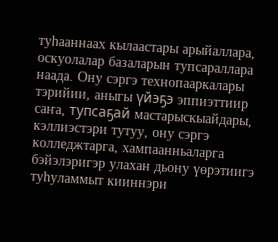туһааннаах кылаастары арыйаллара, оскуолалар базаларын тупсараллара наада. Ону сэргэ технопааркалары тэрийии, аныгы үйэҕэ эппиэттиир саҥа, тупсаҕай мастарыскыайдары, кэллиэстэри тутуу, ону сэргэ колледжтарга, хампаанньаларга бэйэлэригэр улахан дьону үөрэтиигэ туһуламмыт кииннэри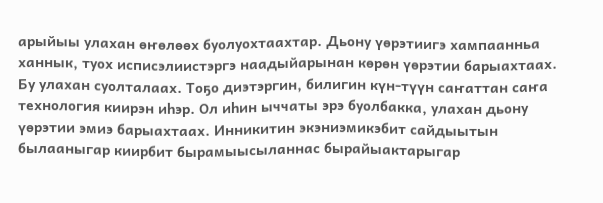арыйыы улахан өҥөлөөх буолуохтаахтар. Дьону үөрэтиигэ хампаанньа ханнык, туох исписэлиистэргэ наадыйарынан көрөн үөрэтии барыахтаах. Бу улахан суолталаах. Тоҕо диэтэргин, билигин күн-түүн саҥаттан саҥа технология киирэн иһэр. Ол иһин ыччаты эрэ буолбакка, улахан дьону үөрэтии эмиэ барыахтаах. Инникитин экэниэмикэбит сайдыытын былааныгар киирбит бырамыысыланнас бырайыактарыгар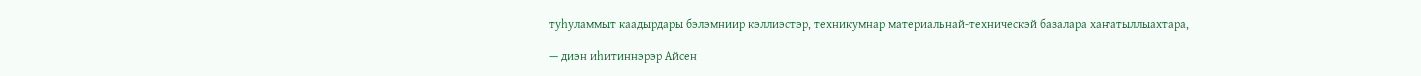туһуламмыт каадырдары бэлэмниир кэллиэстэр, техникумнар материальнай-техническэй базалара хаҥатыллыахтара,

— диэн иһитиннэрэр Айсен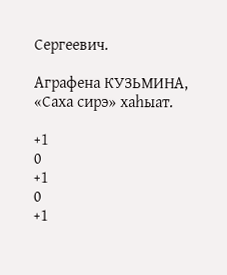Сергеевич.

Аграфена КУЗЬМИНА, «Саха сирэ» хаһыат.

+1
0
+1
0
+1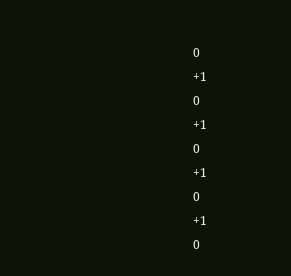0
+1
0
+1
0
+1
0
+1
0